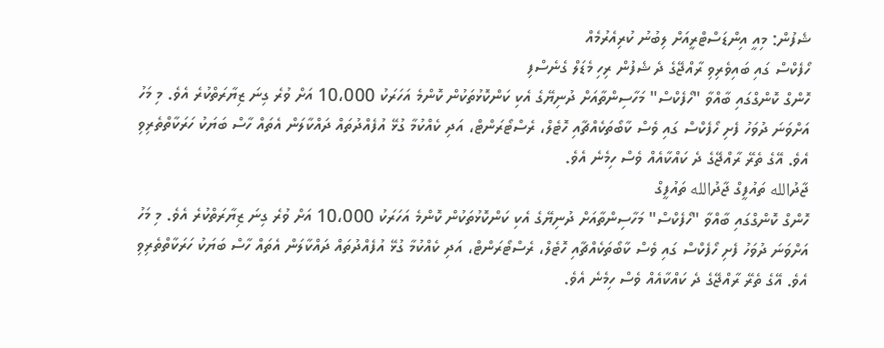ޝެފުން: މިއީ އިންޑަސްޓްރީއަށް ލިބުނު ކުރިއެރުމެއް
ހޯފެކްސް ގައި ބައިވެރިވި ރާއްޖޭގެ ދެ ޝެފުން ރިހި މެޑަލް ގެނެސްފި
ހޮންގް ކޮންގްގައި ބާއްވާ "ހޯފެކްސް" މަހާސިންތާއަށް ދުނިޔޭގެ އެކި ކަންކޮޅުތަކުން ކޮންމެ އަހަރަކު 10،000 އަށް ވުރެ ގިނަ ޒިޔާރަތްކުރެ އެވެ. މި މަހު އަށްވަނަ ދުވަހު ފެށި ހޯފެކްސް ގައި ވެސް ކާބޯތަކެއްޗާއި ހޮޓެލް، ރެސްޓޯރަންޓް، އަދި ކެއްކުމާ ގުޅޭ އުފެއްދުތައް ދައްކާލަން އެތައް ހާސް ބަޔަކު ހަރަކާތްތެރިވި އެވެ. އޭގެ ތެރޭ ރާއްޖޭގެ ދެ ކައްކާއެއް ވެސް ހިމެނެ އެވެ.
ޖާދުالله ތައުފީގް ޖާދުالله ތައުފީގް
ހޮންގް ކޮންގްގައި ބާއްވާ "ހޯފެކްސް" މަހާސިންތާއަށް ދުނިޔޭގެ އެކި ކަންކޮޅުތަކުން ކޮންމެ އަހަރަކު 10،000 އަށް ވުރެ ގިނަ ޒިޔާރަތްކުރެ އެވެ. މި މަހު އަށްވަނަ ދުވަހު ފެށި ހޯފެކްސް ގައި ވެސް ކާބޯތަކެއްޗާއި ހޮޓެލް، ރެސްޓޯރަންޓް، އަދި ކެއްކުމާ ގުޅޭ އުފެއްދުތައް ދައްކާލަން އެތައް ހާސް ބަޔަކު ހަރަކާތްތެރިވި އެވެ. އޭގެ ތެރޭ ރާއްޖޭގެ ދެ ކައްކާއެއް ވެސް ހިމެނެ އެވެ.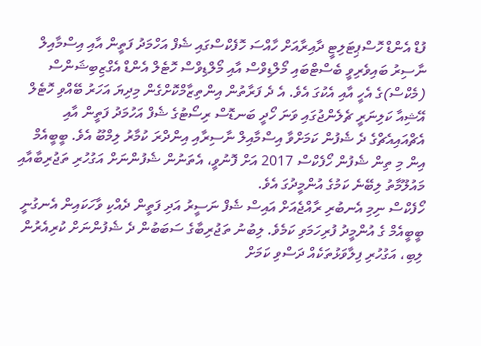ފުޑް އެންޑް ހޮސްޕިޓަލިޓީ ދާއިރާއަށް ހާއްސަ ހޮފެކްސްގައި ޝެފް އަހްމަދު ފަތީން އާއި އިސްމާއިލް ނާސިރު ބައިވެރިވީ ބެސްޓްބައި މޯލްޑިވްސް އާއި މޯލްޑިވްސް ހޮޓެލް އެންޑް އެގްޒިބިޝަންސް (މެކްސް)ގެ އެހީ އާއި އެކުގަ އެވެ. އެ ދެ ފަރާތުން އިންތިޒާމްކޮށްގެން މިދިޔަ އަހަރު ބޭއްވި ހޮޓެލް އޭޝިއާ ކަލިނަރީ ޗެލެންޖުގައި ވަނަ ހޯދީ ބަނޑޮސް ރިސޯޓުގެ ޝެފް އަހުމަދު ފަތީން އާއި އެޗްއައިއެޗްގެ ދެ ޝެފުން ކަމަށްވާ އިސްމާއިލް ނާސިރާއި އިންދްރަ ކުމާރު ލިމްބޫ އެވެ. ބީބީއެމް އިން މި ތިން ޝެފުން ހޯފެކްސް 2017 އަށް ފޮނުވީ، އެތަނުން ޝެފުންނަށް އަގުހުރި ތަޖުރިބާއާއި މައުލޫމާތު ލިބޭނެ ކަމުގެ އުންމީދުގަ އެވެ.
ހޯފެކްސް ނިމި އެނބުރި ރާއްޖެއަށް އައިސް ޝެފް ނަސީރު އަދި ފަތީން ދެއްކި ވާހަކައިން އެނގުނީ ބީބީއެމް ގެ އުންމީދު ފުރިހަމަވި ކަމެވެ. ލިބުނު ތަޖުރިބާގެ ސަބަބުން ދެ ޝެފުންނަށް ކުރިއެރުން ލިބި، އަގުހުރި ފިލާވަޅުތަކެއް ދަސްވި ކަމަށް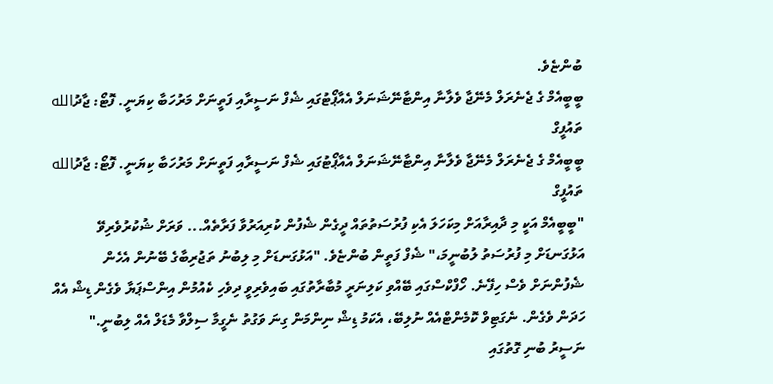ބުންޏެވެ.
ބީބީއެމް ގެ ޖެނެރަލް މެނޭޖާ ވެލާނާ އިންޓާނޭޝަނަލް އެއާޕޯޓުގައި ޝެފް ނަސީރާއި ފަތީނަށް މަރުހަބާ ކިޔަނީ. ފޮޓޯ: ޖާދުالله ތައުފީގް
ބީބީއެމް ގެ ޖެނެރަލް މެނޭޖާ ވެލާނާ އިންޓާނޭޝަނަލް އެއާޕޯޓުގައި ޝެފް ނަސީރާއި ފަތީނަށް މަރުހަބާ ކިޔަނީ. ފޮޓޯ: ޖާދުالله ތައުފީގް
"ބީބީއެމް އަކީ މި ދާއިރާއަށް މިކަހަލަ އެކި ފުރުސަތުތައް ދީގެން ޝެފުން ކުރިއަރުވާ ފަރާތެއް... ވަރަށް ޝުކުރުވެރިވޭ އަޅުގަނޑަށް މި ފުރުސަތު ލުބުނީމަ،" ޝެފް ފަތީން ބުންޏެވެ. "އަޅުގަނޑަށް މި ލިބުނު ތަޖުރިބާގެ ބޭނުން އެހެން ޝެފުންނަށް ވެސް ހިފޭނެ. ހޯފްކްސްގައި ބޭއްވި ކަލިނަރީ މުބާރާތުގައި ބައިވެރިވީ ދިވެހި ކެއުމުން އިންސްޕަޔާ ވެގެން ޑިޝް އެއް ހަދަން ވެގެން. ނެގަޓިވް ކޮމެންޓްއެއް ނުލިބޭ، އެކަމު ޑިޝް ނިންމަން ގިނަ ވަގުތު ނެގީމާ ސިލްވާ މެޑަލް އެއް ލިބުނީ."
ނަސީރު ބުނި ގޮތުގައި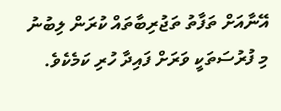އޭނާއަށް ތަފާތު ތަޖުރިބާތައް ކުރަން ލިބުނު މި ފުރުސަތަކީ ވަރަށް ފައިދާ ހުރި ކަމެކެވެ.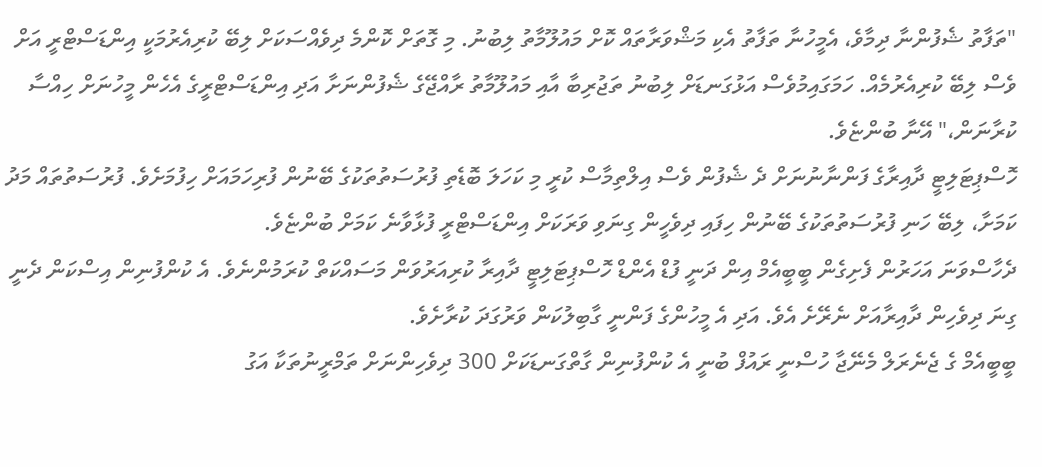"ތަފާތު ޝެފުންނާ ދިމާވެ، އެމީހުނާ ތަފާތު އެކި މަޝްވަރާތައް ކޮށް މައުލޫމާތު ލިބުނު. މި ގޮތަށް ކޮންމެ ދިވެއްސަކަށް ލިބޭ ކުރިއެރުމަކީ އިންޑަސްޓްރީ އަށް ވެސް ލިބޭ ކުރިއެރުމެއް. ހަމަގައިމުވެސް އަޅުގަނޑަށް ލިބުނު ތަޖުރިބާ އާއި މައުލޫމާތު ރާއްޖޭގެ ޝެފުންނަށާ އަދި އިންޑަސްޓްރީގެ އެހެން މީހުނަށް ހިއްސާ ކުރާނަން،" އޭނާ ބުންޏެވެ.
ހޮސްޕިޓަލިޓީ ދާއިރާގެ ފަންނާނުނަށް ދެ ޝެފުން ވެސް އިލްތިމާސް ކުރީ މި ކަހަލަ ބޮޑެތި ފުރުސަތުތަކުގެ ބޭނުން ފުރިހަމައަށް ހިފުމަށެވެ. ފުރުސަތުތައް މަދު ކަމަށާ، ލިބޭ ހަނި ފުރުސަތުތަކުގެ ބޭނުން ހިފައި ދިވެހީން ގިނަވި ވަރަކަށް އިންޑަސްޓްރީ ފުޅާވާނެ ކަމަށް ބުންޏެވެ.
ދެހާސްވަނަ އަހަރުން ފެށިގެން ބީބީއެމް އިން ދަނީ ފުޑް އެންޑް ހޮސްޕިޓަލިޓީ ދާއިރާ ކުރިއަރުވަން މަސައްކަތް ކުރަމުންނެވެ. އެ ކުންފުނިން އިސްކަން ދެނީ ގިނަ ދިވެހިން ދާއިރާއަށް ނެރޭށެ އެވެ. އަދި އެ މީހުންގެ ފަންނީ ގާބިލުކަން ވަރުގަދަ ކުރާށެވެ.
ބީބީއެމް ގެ ޖެނެރަލް މެނޭޖާ ހުސްނީ ރައުފް ބުނީ އެ ކުންފުނިން ގާތްގަނޑަކަށް 300 ދިވެހިންނަށް ތަމްރީނުތަކާ އަގު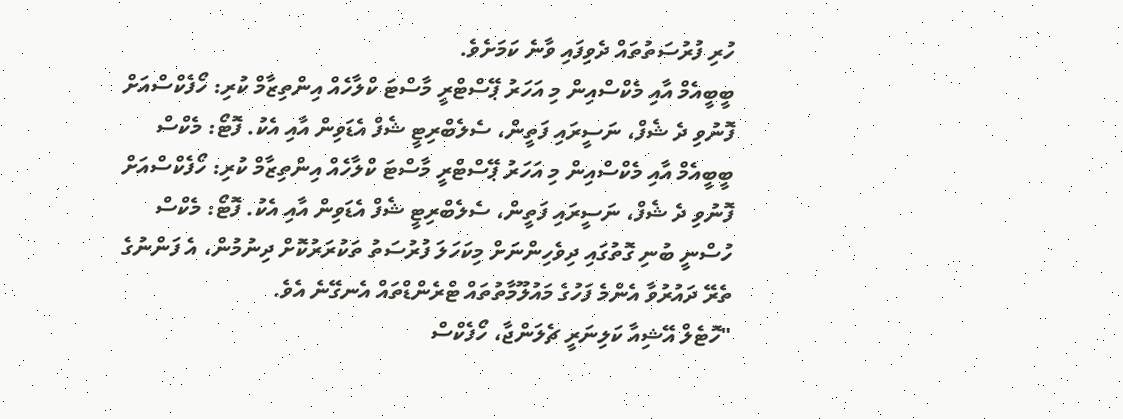ހުރި ފުރުސަތުތައް ދެވިފައި ވާނެ ކަމަށެވެ.
ބީބީއެމް އާއި މެކްސްއިން މި އަހަރު ޕޭސްޓްރީ މާސްޓަ ކްލާހެއް އިންތިޒާމް ކުރި: ހޯފެކްސްއަށް ފޮނުވި ދެ ޝެފް، ނަސީރައި ފަތީން، ސެލެބްރިޓީ ޝެފް އެޑަވިން އާއި އެކު. ފޮޓޯ: މެކްސް
ބީބީއެމް އާއި މެކްސްއިން މި އަހަރު ޕޭސްޓްރީ މާސްޓަ ކްލާހެއް އިންތިޒާމް ކުރި: ހޯފެކްސްއަށް ފޮނުވި ދެ ޝެފް، ނަސީރައި ފަތީން، ސެލެބްރިޓީ ޝެފް އެޑަވިން އާއި އެކު. ފޮޓޯ: މެކްސް
ހުސްނީ ބުނި ގޮތުގައި ދިވެހިންނަށް މިކަހަލަ ފުރުސަތު ތަކުރަރުކޮށް ދިނުމުން، އެ ފަންނުގެ ތެރޭ ދައުރުވާ އެންމެ ފަހުގެ މައުލޫމާތުތައް ޓްރެންޑްތައް އެނގޭނެ އެވެ.
"ހޮޓެލް އޭޝިއާ ކަލިނަރީ ޗެލަންޖާ، ހޯފެކްސް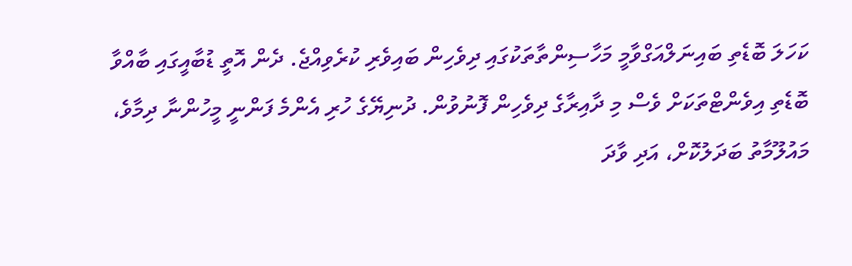ކަހަލަ ބޮޑެތި ބައިނަލްއަގްވާމީ މަހާސިންތާތަކުގައި ދިވެހިން ބައިވެރި ކުރެވިއްޖެ. ދެން އޮތީ ޑުބާއީގައި ބާއްވާ ބޮޑެތި އިވެންޓްތަކަށް ވެސް މި ދާއިރާގެ ދިވެހިން ފޮނުވުން. ދުނިޔޭގެ ހުރި އެންމެ ފަންނީ މީހުންނާ ދިމާވެ، މައުލޫމާތު ބަދަލުކޮށް، އަދި ވާދަ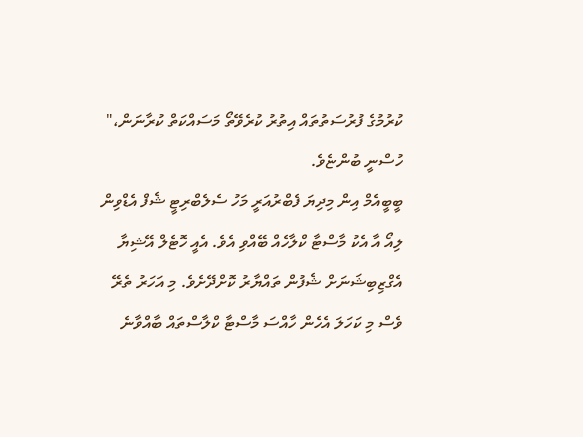ކުރުމުގެ ފުރުސަތުތައް އިތުރު ކުރެވޭތޯ މަސައްކަތް ކުރާނަން،" ހުސްނީ ބުންޏެވެ.
ބީބީއެމް އިން މިދިޔަ ފެބްރުއަރީ މަހު ސެލެބްރިޓީ ޝެފް އެޑްވިން ލިއޯ އާ އެކު މާސްޓާ ކްލާހެއް ބޭއްވި އެވެ. އެއީ ހޮޓެލް އޭޝިޔާ އެގްޒިބިޝަނަށް ޝެފުން ތައްޔާރު ކޮށްދޭށެވެ. މި އަހަރު ތެރޭ ވެސް މި ކަހަލަ އެހެން ހާއްސަ މާސްޓާ ކްލާސްތައް ބާއްވާނެ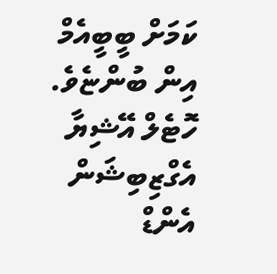ކަމަށް ބީބީއެމް އިން ބުންޏެވެ. ހޮޓެލް އޭޝިޔާ އެގްޒިބިޝަން އެންޑް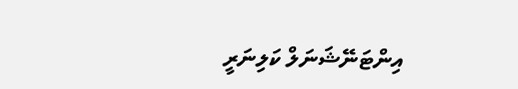އިންޓަނޭޝަނަލް ކަލިނަރީ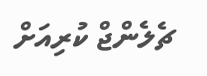ޗެލެންޖް ކުރިއަށް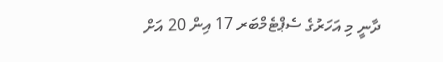ދާނީ މި އަހަރުގެ ސެޕްޓެމްބަރ 17 އިން 20 އަށް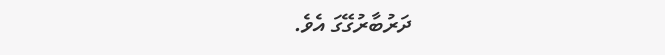ދަރުބާރުގޭގަ އެވެ.